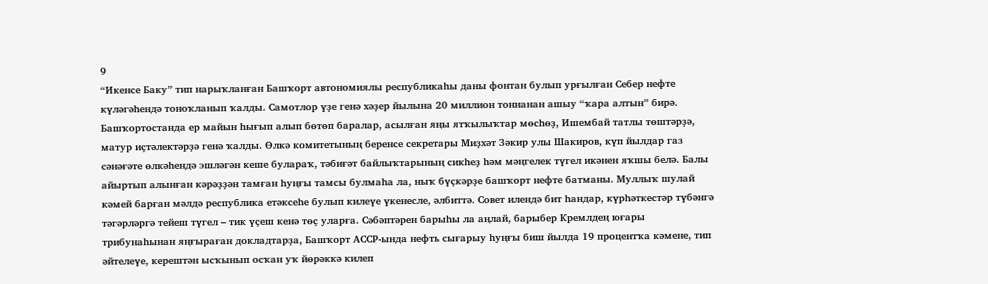9
“Икенсе Баку” тип нарыҡланған Башҡорт автономиялы республикаһы даны фонтан булып урғылған Себер нефте күләгәһендә тоноҡланып ҡалды. Самотлор үҙе генә хәҙер йылына 20 миллион тоннанан ашыу “ҡара алтын” бирә. Башҡортостанда ер майын һығып алып бөтөп баралар, асылған яңы ятҡылыҡтар мөсһөҙ, Ишембай татлы төштәрҙә, матур иҫтәлектәрҙә генә ҡалды. Өлкә комитетының беренсе секретары Миҙхәт Зәкир улы Шакиров, күп йылдар газ сәнәғәте өлкәһендә эшләгән кеше булараҡ, тәбиғәт байлыҡтарының сикһеҙ һәм мәңгелек түгел икәнен яҡшы белә. Балы айыртып алынған кәрәҙҙән тамған һуңғы тамсы булмаһа ла, ныҡ бүҫкәрҙе башҡорт нефте батманы. Муллыҡ шулай кәмей барған мәлдә республика етәксеһе булып килеүе үкенесле, әлбиттә. Совет илендә бит һандар, күрһәткестәр түбәнгә тәгәрләргә тейеш түгел – тик үҫеш кенә төҫ уларға. Сәбәптәрен барыһы ла аңлай, барыбер Кремлдең юғары трибунаһынан яңғыраған докладтарҙа, Башҡорт АССР-ында нефть сығарыу һуңғы биш йылда 19 процентҡа кәмене, тип әйтелеүе, керештән ысҡынып осҡан уҡ йөрәккә килеп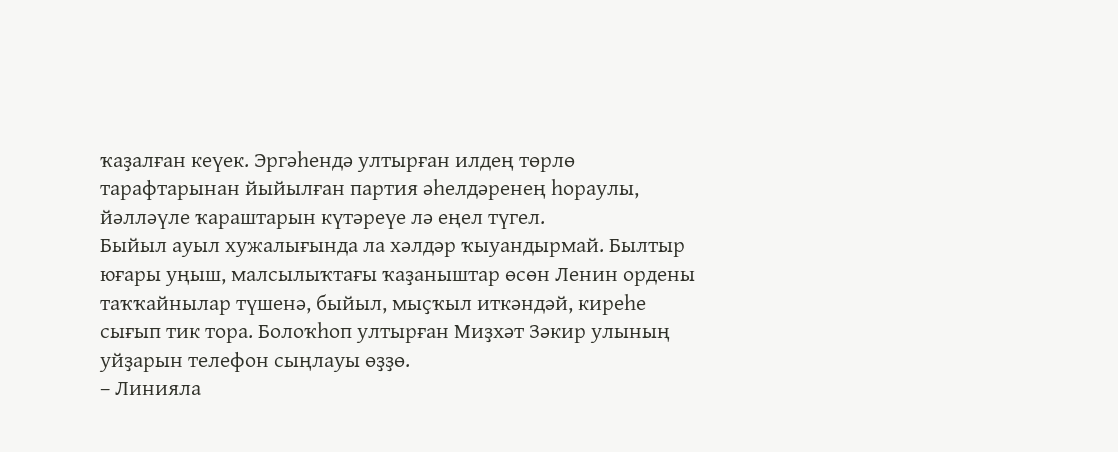ҡаҙалған кеүек. Эргәһендә ултырған илдең төрлө тарафтарынан йыйылған партия әһелдәренең һораулы, йәлләүле ҡараштарын күтәреүе лә еңел түгел.
Быйыл ауыл хужалығында ла хәлдәр ҡыуандырмай. Былтыр юғары уңыш, малсылыҡтағы ҡаҙаныштар өсөн Ленин ордены таҡҡайнылар түшенә, быйыл, мыҫҡыл иткәндәй, киреһе сығып тик тора. Болоҡһоп ултырған Миҙхәт Зәкир улының уйҙарын телефон сыңлауы өҙҙө.
– Линияла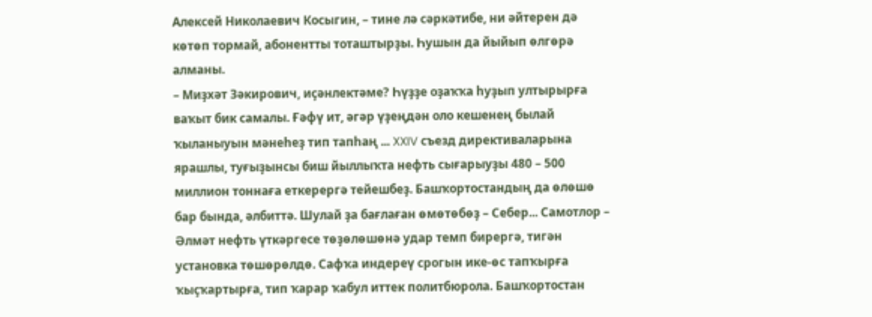Алексей Николаевич Косыгин, – тине лә сәркәтибе, ни әйтерен дә көтөп тормай, абонентты тоташтырҙы. Һушын да йыйып өлгөрә алманы.
– Миҙхәт Зәкирович, иҫәнлектәме? Һүҙҙе оҙаҡҡа һуҙып ултырырға ваҡыт бик самалы. Ғәфү ит, әгәр үҙеңдән оло кешенең былай ҡыланыуын мәнеһеҙ тип тапһаң ... XXIV съезд директиваларына ярашлы, туғыҙынсы биш йыллыҡта нефть сығарыуҙы 480 – 500 миллион тоннаға еткерергә тейешбеҙ. Башҡортостандың да өлөшө бар бында, әлбиттә. Шулай ҙа бағлаған өмөтөбөҙ – Себер... Самотлор – Әлмәт нефть үткәргесе төҙөлөшөнә удар темп бирергә, тигән установка төшөрөлдө. Сафҡа индереү срогын ике-өс тапҡырға ҡыҫҡартырға, тип ҡарар ҡабул иттек политбюрола. Башҡортостан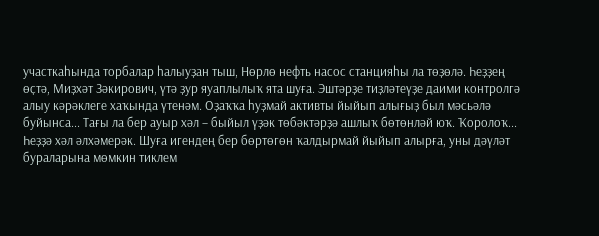участкаһында торбалар һалыуҙан тыш, Нөрлө нефть насос станцияһы ла төҙөлә. Һеҙҙең өҫтә, Миҙхәт Зәкирович, үтә ҙур яуаплылыҡ ята шуға. Эштәрҙе тиҙләтеүҙе даими контролгә алыу кәрәклеге хаҡында үтенәм. Оҙаҡҡа һуҙмай активты йыйып алығыҙ был мәсьәлә буйынса... Тағы ла бер ауыр хәл – быйыл үҙәк төбәктәрҙә ашлыҡ бөтөнләй юҡ. Ҡоролоҡ... Һеҙҙә хәл әлхәмерәк. Шуға игендең бер бөртөгөн ҡалдырмай йыйып алырға, уны дәүләт бураларына мөмкин тиклем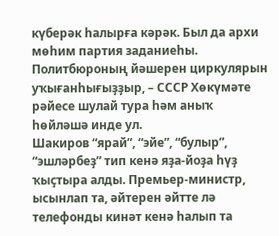күберәк һалырға кәрәк. Был да архи мөһим партия заданиеһы. Политбюроның йәшерен циркулярын уҡығанһығыҙҙыр, – СССР Хөкүмәте рәйесе шулай тура һәм аныҡ һөйләшә инде ул.
Шакиров “ярай”, “эйе”, “булыр”, “эшләрбеҙ” тип кенә яҙа-йоҙа һүҙ ҡыҫтыра алды. Премьер-министр, ысынлап та, әйтерен әйтте лә телефонды кинәт кенә һалып та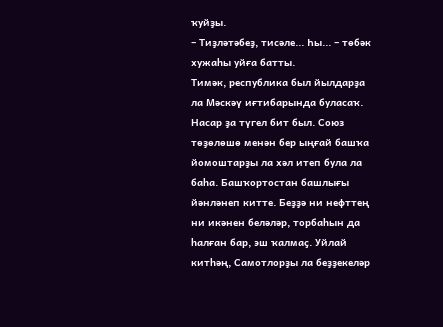ҡуйҙы.
– Тиҙләтәбеҙ, тисәле... Һы... – төбәк хужаһы уйға батты.
Тимәк, республика был йылдарҙа ла Мәскәү иғтибарында буласаҡ. Насар ҙа түгел бит был. Союз төҙөлөшө менән бер ыңғай башҡа йомоштарҙы ла хәл итеп була ла баһа. Башҡортостан башлығы йәнләнеп китте. Беҙҙә ни нефттең ни икәнен беләләр, торбаһын да һалған бар, эш ҡалмаҫ. Уйлай китһәң, Самотлорҙы ла беҙҙекеләр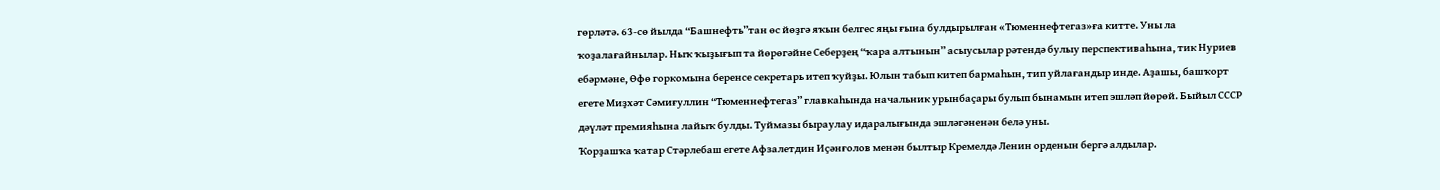гөрләтә. 63-сө йылда “Башнефть”тан өс йөҙгә яҡын белгес яңы ғына булдырылған «Тюменнефтегаз»ға китте. Уны ла ҡоҙалағайнылар. Ныҡ ҡыҙығып та йөрөгәйне Себерҙең “ҡара алтынын” асыусылар рәтендә булыу перспективаһына, тик Нуриев ебәрмәне, Өфө горкомына беренсе секретарь итеп ҡуйҙы. Юлын табып китеп бармаһын, тип уйлағандыр инде. Аҙашы, башҡорт егете Миҙхәт Сәмиғуллин “Тюменнефтегаз” главкаһында начальник урынбаҫары булып бынамын итеп эшләп йөрөй. Быйыл СССР дәүләт премияһына лайыҡ булды. Туймазы быраулау идаралығында эшләгәненән белә уны.
Ҡорҙашҡа ҡатар Стәрлебаш егете Афзалетдин Иҫәнғолов менән былтыр Кремелдә Ленин орденын бергә алдылар.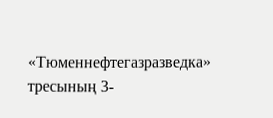«Тюменнефтегазразведка» тресының 3-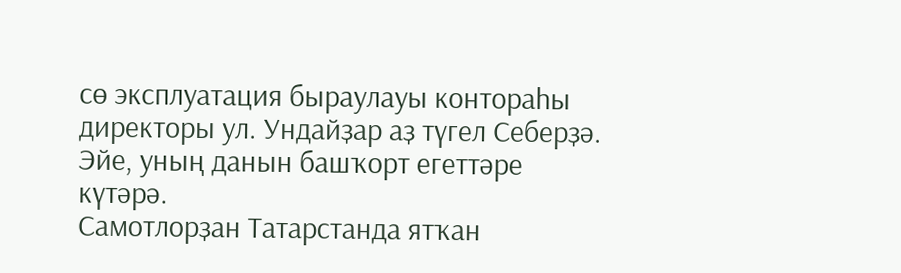сө эксплуатация быраулауы контораһы директоры ул. Ундайҙар аҙ түгел Себерҙә. Эйе, уның данын башҡорт егеттәре күтәрә.
Самотлорҙан Татарстанда ятҡан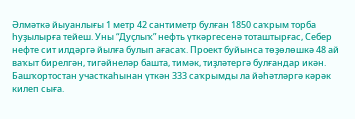Әлмәткә йыуанлығы 1 метр 42 сантиметр булған 1850 саҡрым торба һуҙылырға тейеш. Уны “Дуҫлыҡ” нефть үткәргесенә тоташтырғас, Себер нефте сит илдәргә йылға булып ағасаҡ. Проект буйынса төҙөлөшкә 48 ай ваҡыт бирелгән, тигәйнеләр башта, тимәк, тиҙләтергә булғандар икән. Башҡортостан участкаһынан үткән 333 саҡрымды ла йәһәтләргә кәрәк килеп сыға.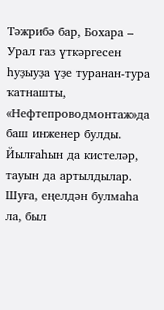Тәжрибә бар, Бохара – Урал газ үткәргесен һуҙыуҙа үҙе туранан-тура ҡатнашты, «Нефтепроводмонтаж»да баш инженер булды. Йылғаһын да кистеләр, тауын да артылдылар. Шуға, еңелдән булмаһа ла, был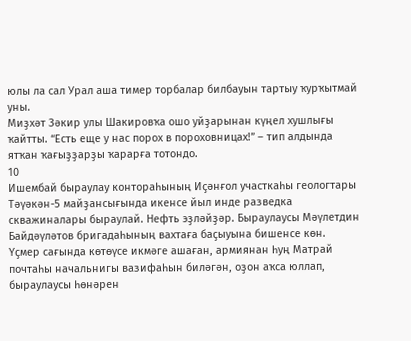юлы ла сал Урал аша тимер торбалар билбауын тартыу ҡурҡытмай уны.
Миҙхәт Зәкир улы Шакировҡа ошо уйҙарынан күңел хушлығы ҡайтты. “Есть еще у нас порох в пороховницах!” – тип алдында ятҡан ҡағыҙҙарҙы ҡарарға тотондо.
10
Ишембай быраулау контораһының Иҫәнғол участкаһы геологтары Тәүәкән-5 майҙансығында икенсе йыл инде разведка скважиналары быраулай. Нефть эҙләйҙәр. Быраулаусы Мәүлетдин Байдәүләтов бригадаһының вахтаға баҫыуына бишенсе көн.
Үҫмер сағында көтөүсе икмәге ашаған, армиянан һуң Матрай почтаһы начальнигы вазифаһын биләгән, оҙон аҡса юллап, быраулаусы һөнәрен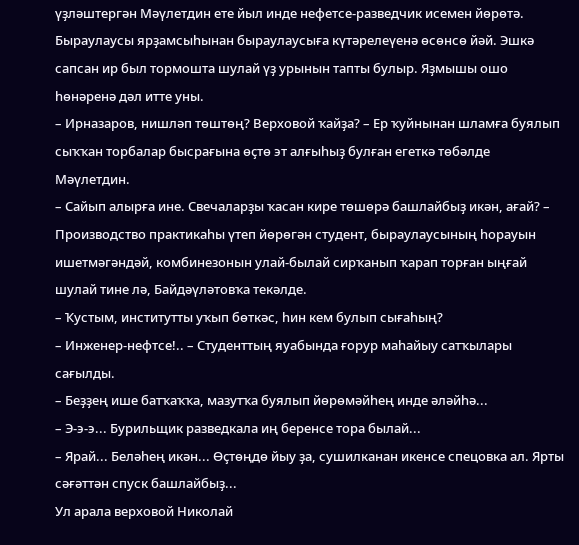үҙләштергән Мәүлетдин ете йыл инде нефетсе-разведчик исемен йөрөтә. Быраулаусы ярҙамсыһынан быраулаусыға күтәрелеүенә өсөнсө йәй. Эшкә сапсан ир был тормошта шулай үҙ урынын тапты булыр. Яҙмышы ошо һөнәренә дәл итте уны.
– Ирназаров, нишләп төштөң? Верховой ҡайҙа? – Ер ҡуйнынан шламға буялып сыҡҡан торбалар бысрағына өҫтө эт алғыһыҙ булған егеткә төбәлде Мәүлетдин.
– Сайып алырға ине. Свечаларҙы ҡасан кире төшөрә башлайбыҙ икән, ағай? – Производство практикаһы үтеп йөрөгән студент, быраулаусының һорауын ишетмәгәндәй, комбинезонын улай-былай сирҡанып ҡарап торған ыңғай шулай тине лә, Байдәүләтовҡа текәлде.
– Ҡустым, институтты уҡып бөткәс, һин кем булып сығаһың?
– Инженер-нефтсе!.. – Студенттың яуабында ғорур маһайыу сатҡылары сағылды.
– Беҙҙең ише батҡаҡҡа, мазутҡа буялып йөрөмәйһең инде әләйһә...
– Э-э-э... Бурильщик разведкала иң беренсе тора былай...
– Ярай... Беләһең икән... Өҫтөңдө йыу ҙа, сушилканан икенсе спецовка ал. Ярты сәғәттән спуск башлайбыҙ...
Ул арала верховой Николай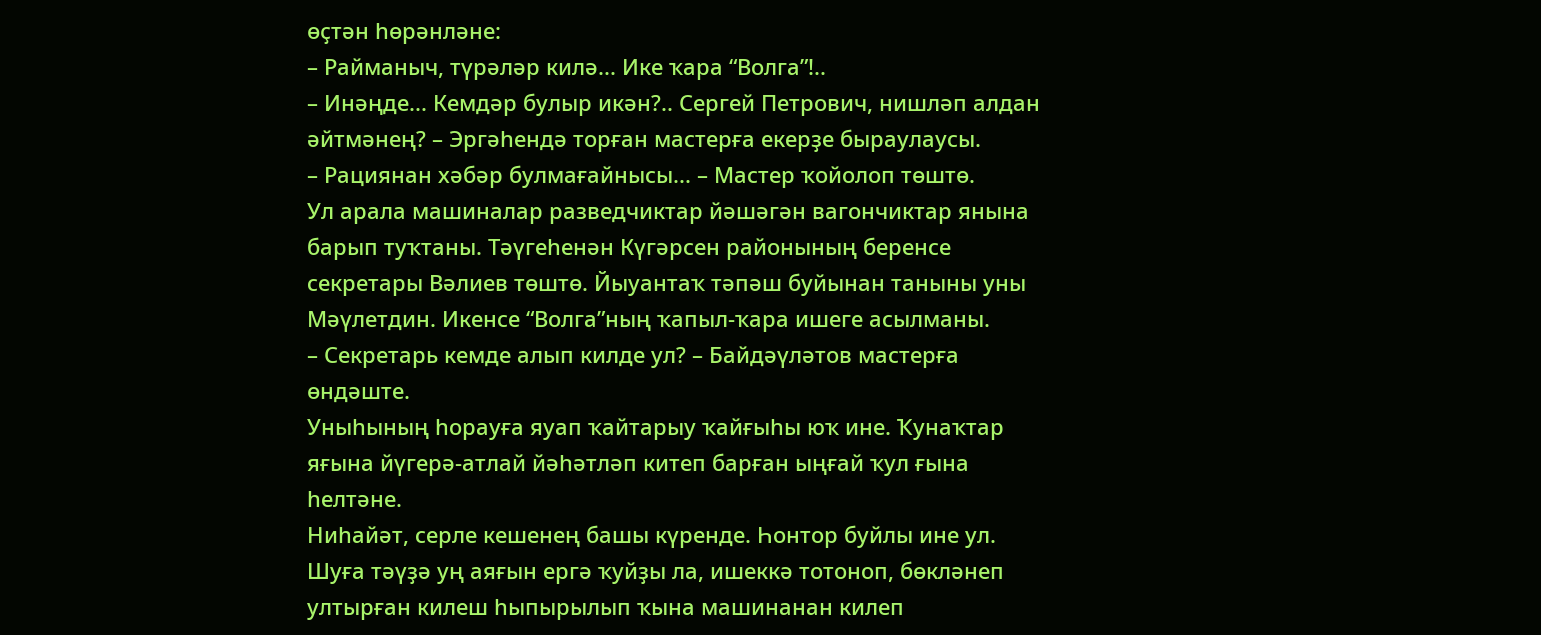өҫтән һөрәнләне:
– Райманыч, түрәләр килә... Ике ҡара “Волга”!..
– Инәңде... Кемдәр булыр икән?.. Сергей Петрович, нишләп алдан әйтмәнең? – Эргәһендә торған мастерға екерҙе быраулаусы.
– Рациянан хәбәр булмағайнысы... – Мастер ҡойолоп төштө.
Ул арала машиналар разведчиктар йәшәгән вагончиктар янына барып туҡтаны. Тәүгеһенән Күгәрсен районының беренсе секретары Вәлиев төштө. Йыуантаҡ тәпәш буйынан таныны уны Мәүлетдин. Икенсе “Волга”ның ҡапыл-ҡара ишеге асылманы.
– Секретарь кемде алып килде ул? – Байдәүләтов мастерға өндәште.
Уныһының һорауға яуап ҡайтарыу ҡайғыһы юҡ ине. Ҡунаҡтар яғына йүгерә-атлай йәһәтләп китеп барған ыңғай ҡул ғына һелтәне.
Ниһайәт, серле кешенең башы күренде. Һонтор буйлы ине ул. Шуға тәүҙә уң аяғын ергә ҡуйҙы ла, ишеккә тотоноп, бөкләнеп ултырған килеш һыпырылып ҡына машинанан килеп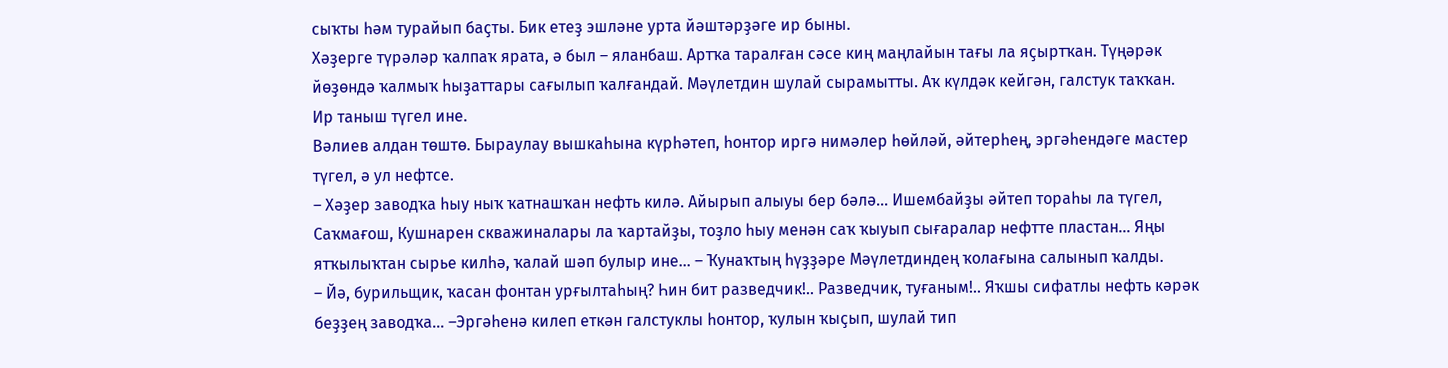сыҡты һәм турайып баҫты. Бик етеҙ эшләне урта йәштәрҙәге ир быны.
Хәҙерге түрәләр ҡалпаҡ ярата, ә был – яланбаш. Артҡа таралған сәсе киң маңлайын тағы ла яҫыртҡан. Түңәрәк йөҙөндә ҡалмыҡ һыҙаттары сағылып ҡалғандай. Мәүлетдин шулай сырамытты. Аҡ күлдәк кейгән, галстук таҡҡан.
Ир таныш түгел ине.
Вәлиев алдан төштө. Быраулау вышкаһына күрһәтеп, һонтор иргә нимәлер һөйләй, әйтерһең, эргәһендәге мастер түгел, ә ул нефтсе.
– Хәҙер заводҡа һыу ныҡ ҡатнашҡан нефть килә. Айырып алыуы бер бәлә... Ишембайҙы әйтеп тораһы ла түгел, Саҡмағош, Кушнарен скважиналары ла ҡартайҙы, тоҙло һыу менән саҡ ҡыуып сығаралар нефтте пластан... Яңы ятҡылыҡтан сырье килһә, ҡалай шәп булыр ине... – Ҡунаҡтың һүҙҙәре Мәүлетдиндең ҡолағына салынып ҡалды.
– Йә, бурильщик, ҡасан фонтан урғылтаһың? Һин бит разведчик!.. Разведчик, туғаным!.. Яҡшы сифатлы нефть кәрәк беҙҙең заводҡа... –Эргәһенә килеп еткән галстуклы һонтор, ҡулын ҡыҫып, шулай тип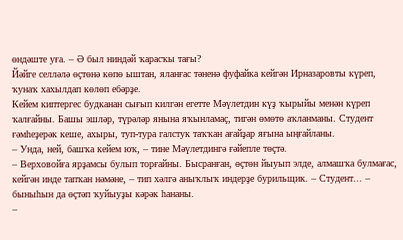өндәште уға. – Ә был ниндәй ҡарасҡы тағы?
Йәйге селләлә өҫтөнә көпө ыштан, яланғас тәненә фуфайка кейгән Ирназаровты күреп, ҡунаҡ хахылдап көлөп ебәрҙе.
Кейем киптергес будканан сығып килгән егетте Мәүлетдин күҙ ҡырыйы менән күреп ҡалғайны. Башы эшләр, түрәләр янына яҡынламаҫ, тигән өмөтө аҡланманы. Студент ғәмһеҙерәк кеше, ахыры, туп-тура галстук таҡҡан ағайҙар яғына ыңғайланы.
– Унда, ней, башҡа кейем юҡ, – тине Мәүлетдингә ғәйепле төҫтә.
– Верховойға ярҙамсы булып торғайны. Бысранған, өҫтөн йыуып элде, алмашҡа булмағас, кейгән инде тапҡан нәмәне, – тип хәлгә аныҡлыҡ индерҙе бурильщик. – Студент... – быныһын да өҫтәп ҡуйыуҙы кәрәк һананы.
–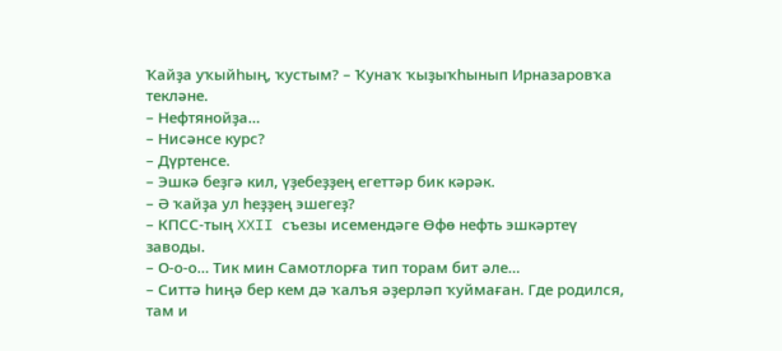Ҡайҙа уҡыйһың, ҡустым? – Ҡунаҡ ҡыҙыҡһынып Ирназаровҡа текләне.
– Нефтянойҙа...
– Нисәнсе курс?
– Дүртенсе.
– Эшкә беҙгә кил, үҙебеҙҙең егеттәр бик кәрәк.
– Ә ҡайҙа ул һеҙҙең эшегеҙ?
– КПСС-тың XXII съезы исемендәге Өфө нефть эшкәртеү заводы.
– О-о-о... Тик мин Самотлорға тип торам бит әле...
– Ситтә һиңә бер кем дә ҡалъя әҙерләп ҡуймаған. Где родился, там и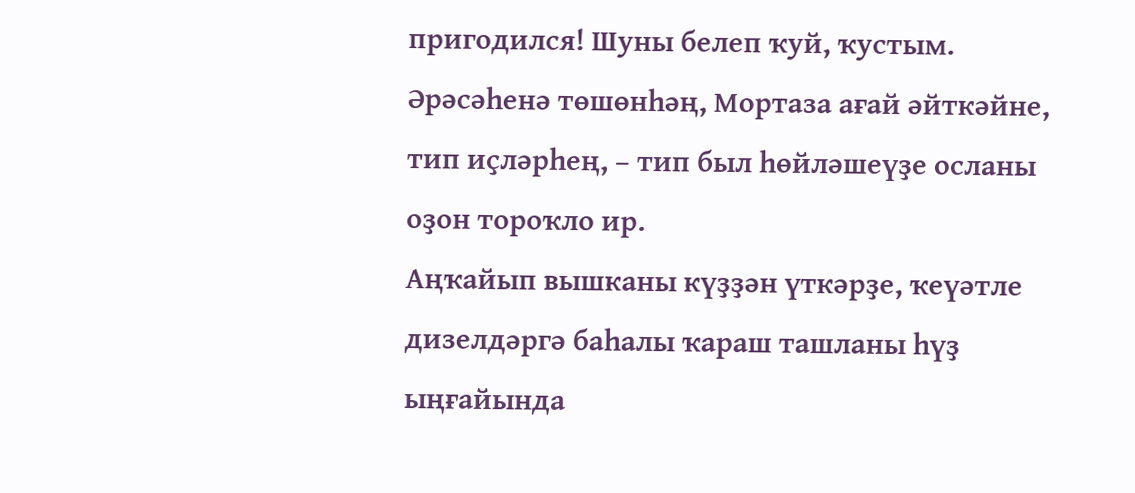пригодился! Шуны белеп ҡуй, ҡустым. Әрәсәһенә төшөнһәң, Мортаза ағай әйткәйне, тип иҫләрһең, – тип был һөйләшеүҙе осланы оҙон тороҡло ир.
Аңҡайып вышканы күҙҙән үткәрҙе, ҡеүәтле дизелдәргә баһалы ҡараш ташланы һүҙ ыңғайында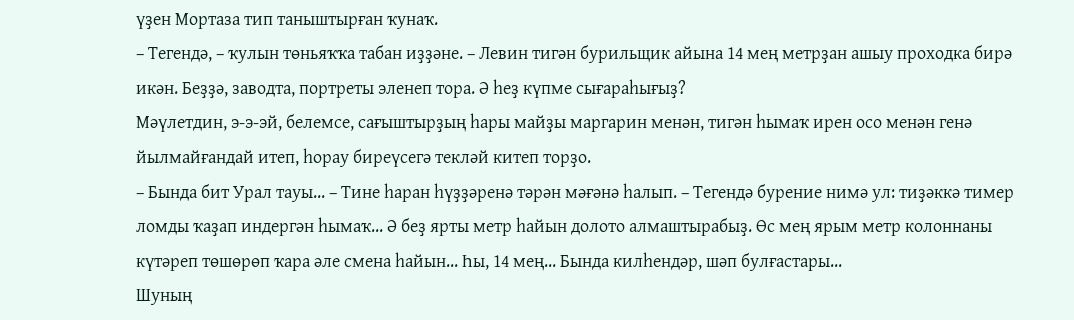үҙен Мортаза тип таныштырған ҡунаҡ.
– Тегендә, – ҡулын төньяҡҡа табан иҙҙәне. – Левин тигән бурильщик айына 14 мең метрҙан ашыу проходка бирә икән. Беҙҙә, заводта, портреты эленеп тора. Ә һеҙ күпме сығараһығыҙ?
Мәүлетдин, э-э-эй, белемсе, сағыштырҙың һары майҙы маргарин менән, тигән һымаҡ ирен осо менән генә йылмайғандай итеп, һорау биреүсегә текләй китеп торҙо.
– Бында бит Урал тауы... – Тине һаран һүҙҙәренә тәрән мәғәнә һалып. – Тегендә бурение нимә ул: тиҙәккә тимер ломды ҡаҙап индергән һымаҡ... Ә беҙ ярты метр һайын долото алмаштырабыҙ. Өс мең ярым метр колоннаны күтәреп төшөрөп ҡара әле смена һайын... Һы, 14 мең... Бында килһендәр, шәп булғастары...
Шуның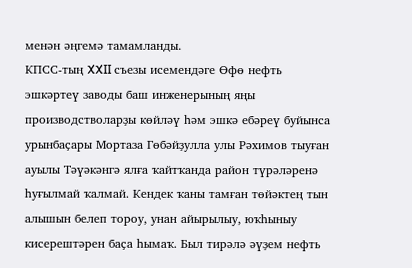менән әңгемә тамамланды.
КПСС-тың XXII съезы исемендәге Өфө нефть эшкәртеү заводы баш инженерының яңы производстволарҙы көйләү һәм эшкә ебәреү буйынса урынбаҫары Мортаза Гөбәйҙулла улы Рәхимов тыуған ауылы Тәүәкәнгә ялға ҡайтҡанда район түрәләренә һуғылмай ҡалмай. Кендек ҡаны тамған төйәктең тын алышын белеп тороу, унан айырылыу, юҡһыныу кисерештәрен баҫа һымаҡ. Был тирәлә әүҙем нефть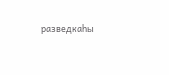разведкаһы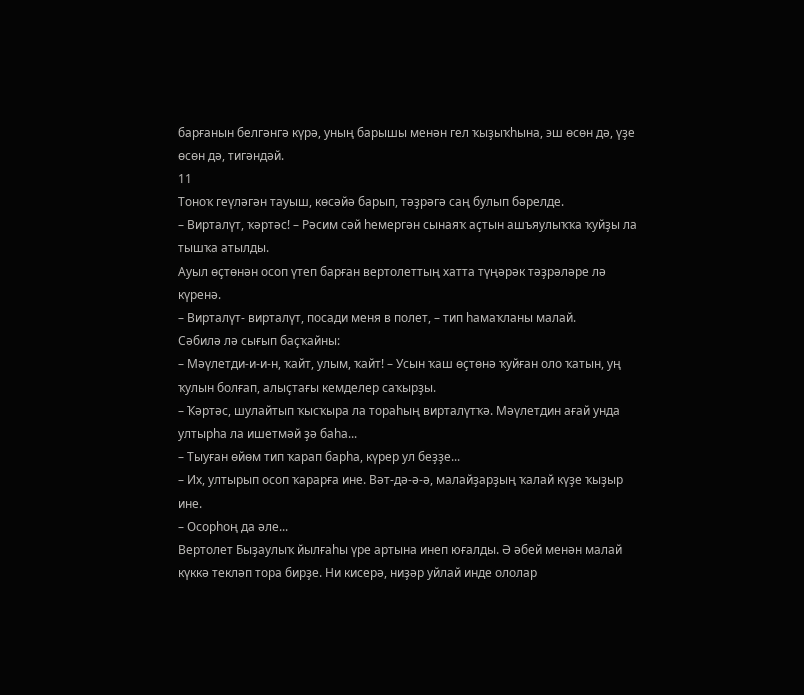барғанын белгәнгә күрә, уның барышы менән гел ҡыҙыҡһына, эш өсөн дә, үҙе өсөн дә, тигәндәй.
11
Тоноҡ геүләгән тауыш, көсәйә барып, тәҙрәгә саң булып бәрелде.
– Вирталүт, ҡәртәс! – Рәсим сәй һемергән сынаяҡ аҫтын ашъяулыҡҡа ҡуйҙы ла тышҡа атылды.
Ауыл өҫтөнән осоп үтеп барған вертолеттың хатта түңәрәк тәҙрәләре лә күренә.
– Вирталүт- вирталүт, посади меня в полет, – тип һамаҡланы малай.
Сәбилә лә сығып баҫҡайны:
– Мәүлетди-и-и-н, ҡайт, улым, ҡайт! – Усын ҡаш өҫтөнә ҡуйған оло ҡатын, уң ҡулын болғап, алыҫтағы кемделер саҡырҙы.
– Ҡәртәс, шулайтып ҡысҡыра ла тораһың вирталүтҡә. Мәүлетдин ағай унда ултырһа ла ишетмәй ҙә баһа...
– Тыуған өйөм тип ҡарап барһа, күрер ул беҙҙе...
– Их, ултырып осоп ҡарарға ине. Вәт-дә-ә-ә, малайҙарҙың ҡалай күҙе ҡыҙыр ине.
– Осорһоң да әле...
Вертолет Быҙаулыҡ йылғаһы үре артына инеп юғалды. Ә әбей менән малай күккә текләп тора бирҙе. Ни кисерә, ниҙәр уйлай инде ололар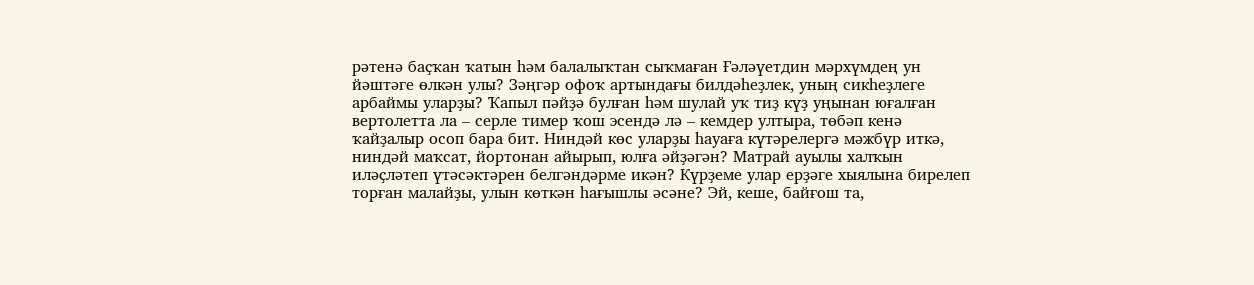рәтенә баҫҡан ҡатын һәм балалыҡтан сыҡмаған Ғәләүетдин мәрхүмдең ун йәштәге өлкән улы? Зәңгәр офоҡ артындағы билдәһеҙлек, уның сикһеҙлеге арбаймы уларҙы? Ҡапыл пәйҙә булған һәм шулай уҡ тиҙ күҙ уңынан юғалған вертолетта ла – серле тимер ҡош эсендә лә – кемдер ултыра, төбәп кенә ҡайҙалыр осоп бара бит. Ниндәй көс уларҙы һауаға күтәрелергә мәжбүр иткә, ниндәй маҡсат, йортонан айырып, юлға әйҙәгән? Матрай ауылы халҡын иләҫләтеп үтәсәктәрен белгәндәрме икән? Күрҙеме улар ерҙәге хыялына бирелеп торған малайҙы, улын көткән һағышлы әсәне? Эй, кеше, байғош та,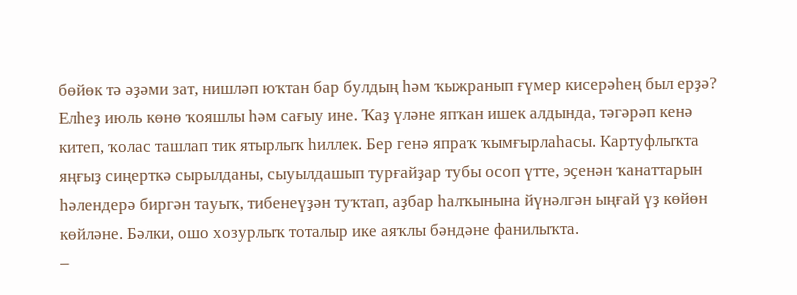бөйөк тә әҙәми зат, нишләп юҡтан бар булдың һәм ҡыжранып ғүмер кисерәһең был ерҙә?
Елһеҙ июль көнө ҡояшлы һәм сағыу ине. Ҡаҙ үләне япҡан ишек алдында, тәгәрәп кенә китеп, ҡолас ташлап тик ятырлыҡ һиллек. Бер генә япраҡ ҡымғырлаһасы. Картуфлыҡта яңғыҙ сиңерткә сырылданы, сыуылдашып турғайҙар тубы осоп үтте, эҫенән ҡанаттарын һәлендерә биргән тауыҡ, тибенеүҙән туҡтап, аҙбар һалҡынына йүнәлгән ыңғай үҙ көйөн көйләне. Бәлки, ошо хозурлыҡ тоталыр ике аяҡлы бәндәне фанилыҡта.
–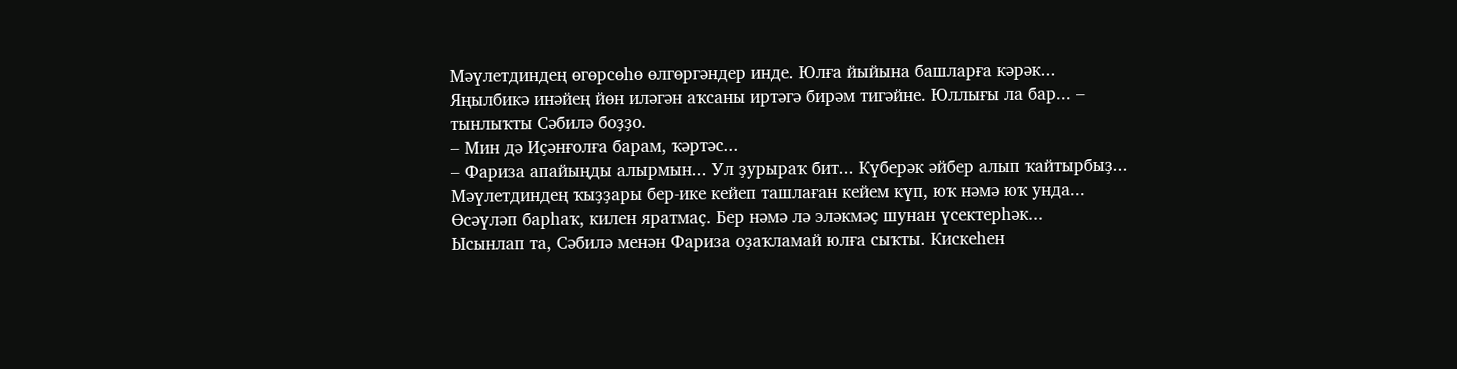Мәүлетдиндең өгөрсөһө өлгөргәндер инде. Юлға йыйына башларға кәрәк... Яңылбикә инәйең йөн иләгән аҡсаны иртәгә бирәм тигәйне. Юллығы ла бар... – тынлыҡты Сәбилә боҙҙо.
– Мин дә Иҫәнғолға барам, ҡәртәс...
– Фариза апайыңды алырмын... Ул ҙурыраҡ бит... Күберәк әйбер алып ҡайтырбыҙ... Мәүлетдиндең ҡыҙҙары бер-ике кейеп ташлаған кейем күп, юҡ нәмә юҡ унда... Өсәүләп барһаҡ, килен яратмаҫ. Бер нәмә лә эләкмәҫ шунан үсектерһәк...
Ысынлап та, Сәбилә менән Фариза оҙаҡламай юлға сыҡты. Кискеһен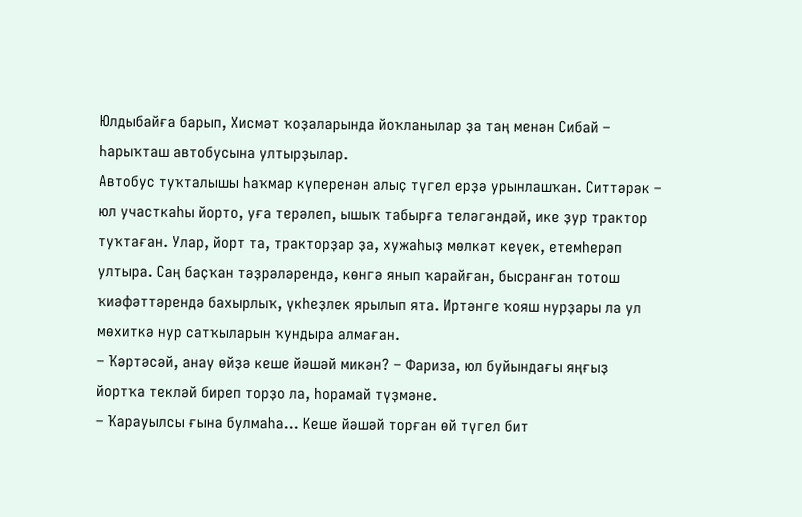Юлдыбайға барып, Хисмәт ҡоҙаларында йоҡланылар ҙа таң менән Сибай – Һарыҡташ автобусына ултырҙылар.
Автобус туҡталышы Һаҡмар күперенән алыҫ түгел ерҙә урынлашҡан. Ситтәрәк – юл участкаһы йорто, уға терәлеп, ышыҡ табырға теләгәндәй, ике ҙур трактор туҡтаған. Улар, йорт та, тракторҙар ҙа, хужаһыҙ мөлкәт кеүек, етемһерәп ултыра. Саң баҫҡан тәҙрәләрендә, көнгә янып ҡарайған, бысранған тотош ҡиәфәттәрендә бахырлыҡ, үкһеҙлек ярылып ята. Иртәнге ҡояш нурҙары ла ул мөхиткә нур сатҡыларын ҡундыра алмаған.
– Ҡәртәсәй, анау өйҙә кеше йәшәй микән? – Фариза, юл буйындағы яңғыҙ йортҡа текләй биреп торҙо ла, һорамай түҙмәне.
– Ҡарауылсы ғына булмаһа... Кеше йәшәй торған өй түгел бит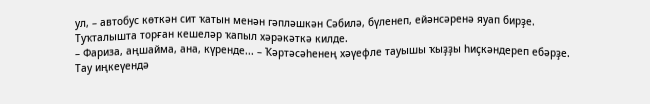ул, – автобус көткән сит ҡатын менән гәпләшкән Сәбилә, бүленеп, ейәнсәренә яуап бирҙе.
Туҡталышта торған кешеләр ҡапыл хәрәкәткә килде.
– Фариза, аңшайма, ана, күренде... – Ҡәртәсәһенең хәүефле тауышы ҡыҙҙы һиҫкәндереп ебәрҙе.
Тау иңкеүендә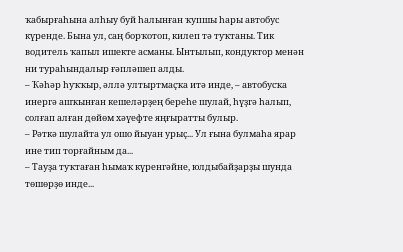ҡабырғаһына алһыу буй һалынған ҡупшы һары автобус күренде. Бына ул, саң борҡотоп, килеп тә туҡтаны. Тик водитель ҡапыл ишекте асманы. Ынтылып, кондуктор менән ни тураһындалыр ғәпләшеп алды.
– Ҡәһәр һуҡҡыр, әллә ултыртмаҫҡа итә инде, – автобусҡа инергә ашҡынған кешеләрҙең береһе шулай, һүҙгә һалып, солғап алған дөйөм хәүефте яңғыратты булыр.
– Рәткә шулайта ул ошо йыуан урыҫ... Ул ғына булмаһа ярар ине тип торғайным да...
– Тауҙа туҡтаған һымаҡ күренгәйне, юлдыбайҙарҙы шунда төшөрҙө инде...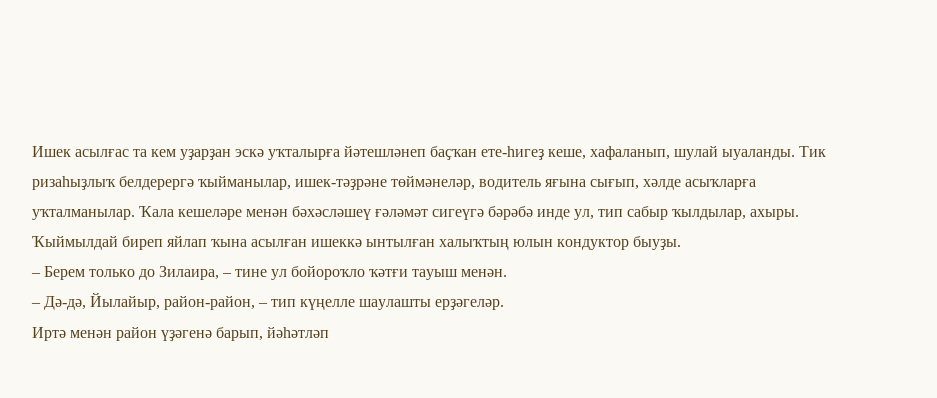Ишек асылғас та кем уҙарҙан эскә уҡталырға йәтешләнеп баҫҡан ете-һигеҙ кеше, хафаланып, шулай ыуаланды. Тик ризаһыҙлыҡ белдерергә ҡыйманылар, ишек-тәҙрәне төймәнеләр, водитель яғына сығып, хәлде асыҡларға уҡталманылар. Ҡала кешеләре менән бәхәсләшеү ғәләмәт сигеүгә бәрәбә инде ул, тип сабыр ҡылдылар, ахыры.
Ҡыймылдай биреп яйлап ҡына асылған ишеккә ынтылған халыҡтың юлын кондуктор быуҙы.
– Берем только до Зилаира, – тине ул бойороҡло ҡәтғи тауыш менән.
– Дә-дә, Йылайыр, район-район, – тип күңелле шаулашты ерҙәгеләр.
Иртә менән район үҙәгенә барып, йәһәтләп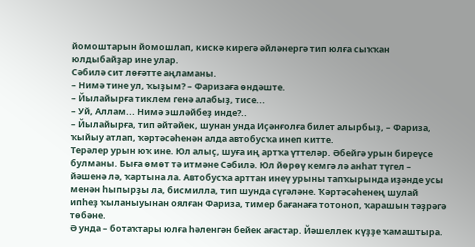йомоштарын йомошлап, кискә кирегә әйләнергә тип юлға сыҡҡан юлдыбайҙар ине улар.
Сәбилә сит лөғәтте аңламаны.
– Нимә тине ул, ҡыҙым? – Фаризаға өндәште.
– Йылайырға тиклем генә алабыҙ, тисе...
– Уй, Аллам... Нимә эшләйбеҙ инде?..
– Йылайырға, тип әйтәйек, шунан унда Иҫәнғолға билет алырбыҙ, – Фариза, ҡыйыу атлап, ҡәртәсәһенән алда автобусҡа инеп китте.
Терәлер урын юҡ ине. Юл алыҫ, шуға иң артҡа үттеләр. Әбейгә урын биреүсе булманы. Быға өмөт тә итмәне Сәбилә. Юл йөрөү кемгә лә анһат түгел – йәшенә лә, ҡартына ла. Автобусҡа арттан инеү урыны тапҡырында иҙәнде усы менән һыпырҙы ла, бисмилла, тип шунда сүгәләне. Ҡәртәсәһенең шулай ипһеҙ ҡыланыуынан оялған Фариза, тимер бағанаға тотоноп, ҡарашын тәҙрәгә төбәне.
Ә унда – ботаҡтары юлға һәленгән бейек ағастар. Йәшеллек күҙҙе ҡамаштыра.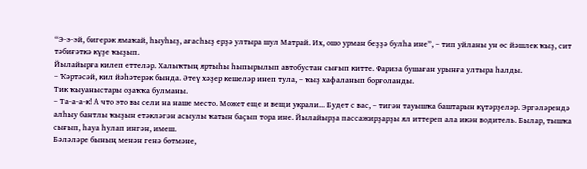“Э-э-эй, бигерәк ямаҡай, һыуһыҙ, ағасһыҙ ерҙә ултыра шул Матрай. Их, ошо урман беҙҙә булһа ине”, – тип уйланы ун өс йәшлек ҡыҙ, сит тәбиғәткә күҙе ҡыҙып.
Йылайырға килеп еттеләр. Халыҡтың яртыһы һыпырылып автобустан сығып китте. Фариза бушаған урынға ултыра һалды.
– Ҡәртәсәй, кил йәһәтерәк бында. Әтеү хәҙер кешеләр инеп тула, – ҡыҙ хафаланып борғоланды.
Тик ҡыуаныстары оҙаҡҡа булманы.
– Та-а-а-к! А что это вы сели на наше место. Может еще и вещи украли... Будет с вас, – тигән тауышҡа баштарын күтәрҙеләр. Эргәләрендә алһыу бантлы ҡыҙын етәкләгән асыулы ҡатын баҫып тора ине. Йылайырҙа пассажирҙарҙы ял иттереп ала икән водитель. Былар, тышҡа сығып, һауа һулап ингән, имеш.
Бәләләре бының менән генә бөтмәне,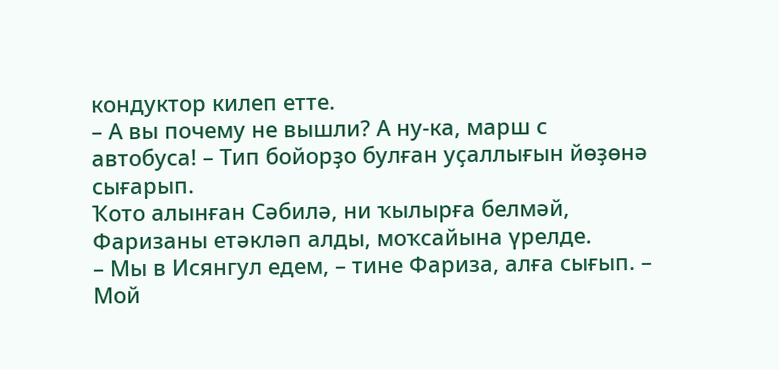кондуктор килеп етте.
– А вы почему не вышли? А ну-ка, марш с автобуса! – Тип бойорҙо булған уҫаллығын йөҙөнә сығарып.
Ҡото алынған Сәбилә, ни ҡылырға белмәй, Фаризаны етәкләп алды, моҡсайына үрелде.
– Мы в Исянгул едем, – тине Фариза, алға сығып. – Мой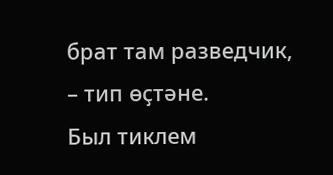брат там разведчик, – тип өҫтәне.
Был тиклем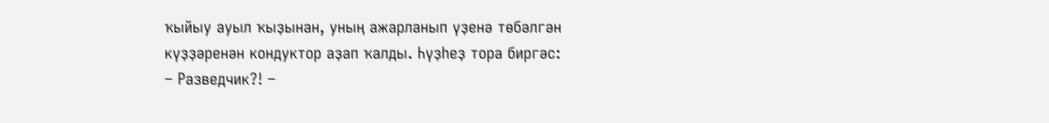ҡыйыу ауыл ҡыҙынан, уның ажарланып үҙенә төбәлгән күҙҙәренән кондуктор аҙап ҡалды. Һүҙһеҙ тора биргәс:
– Разведчик?! –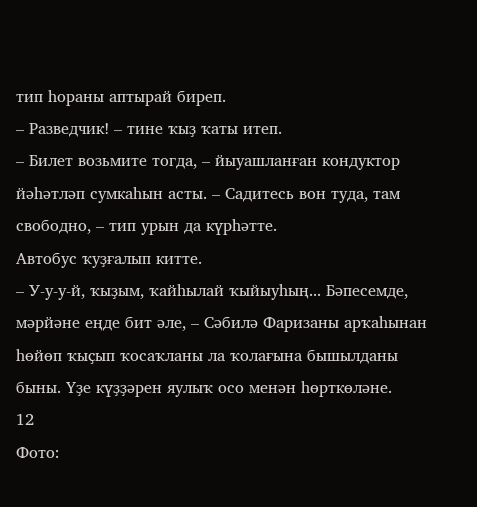тип һораны аптырай биреп.
– Разведчик! – тине ҡыҙ ҡаты итеп.
– Билет возьмите тогда, – йыуашланған кондуктор йәһәтләп сумкаһын асты. – Садитесь вон туда, там свободно, – тип урын да күрһәтте.
Автобус ҡуҙғалып китте.
– У-у-у-й, ҡыҙым, ҡайһылай ҡыйыуһың... Бәпесемде, мәрйәне еңде бит әле, – Сәбилә Фаризаны арҡаһынан һөйөп ҡыҫып ҡосаҡланы ла ҡолағына бышылданы быны. Үҙе күҙҙәрен яулыҡ осо менән һөрткөләне.
12
Фото: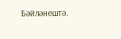Бәйләнештә.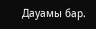Дауамы бар.